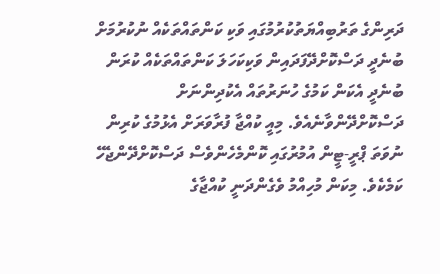ދަރިންގެ ތަރުބިއްޔަތުކުރުމުގައި ވަކި ކަންތައްތަކެއް ނުކުރުމަށް ބުނެދީ ދަސްކޮށްދޭފަދައިން ވަކިކަހަލަ ކަންތައްތަކެއް ކުރަން ބުނެދީ އެކަން ކަމުގެ ހުނަރުތައް އެކުދިންނަށް ދަސްކޮށްދޭންވާނެއެވެ. މިއީ ކުއްޖާ ފުރާވަރަށް އެޅުމުގެ ކުރިން ނުވަތަ ޕްރީ-ޓީން އުމުރުގައި ކޮންމެހެންވެސް ދަސްކޮށްދޭންޖެހޭ ކަމެކެވެ. މިކަން މުހިއްމު ވެގެންދަނީ ކުއްޖާގެ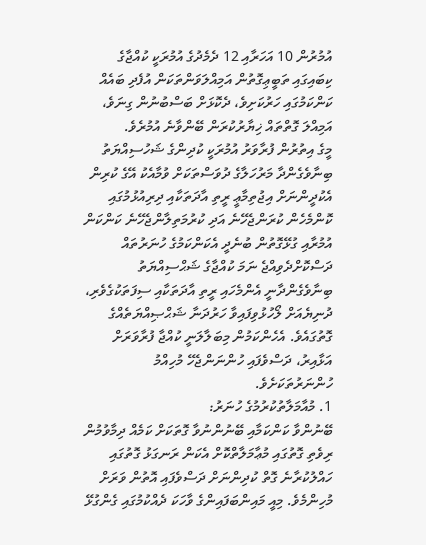އުމުރުން 10 އަހަރާއި 12 ދެމެދުގެ އުމުރަކީ ކުއްޖާގެ ކިބައިގައި ތަބީޢިގޮތުން އަމިއްލަވަންތަކަން އުފެދި ބައެއް ކަންކަމުގައި ހަރުކަށިވެ، ދެކޮޅަށް ބަސްބުނުން ގިނަވެ، އަމިއްލަ ގޮތްތައް ޚިޔާރުކުރަން ބޭންވާނެ އުމުރެވެ.
މީގެ އިތުރުން ފުރާވަރު އުމުރަކީ ކުދިންގެ ޝަހުސިއްޔަތު ބިނާވެގެންދާ މަރުހަލާގެ ދުވަސްތަކަށް ވުމާއެކު އޭގެ ކުރިން އެކުދީންނަށް އިޖުތިމާޢީ ރީތި އާދަތަކާއި ދިރިއުޅުމުގައި ކޮންމެހެން ކުރަންޖެހޭނެ އަދި ކުރުމަތިލާންޖެހޭނެ ކަންކަން އުމުރާއި ގުޅޭގޮތުން ބުނެދީ އެކަންކަމުގެ ހުނަރުތައް ދަސްކޮށްދެވިއްޖެ ނަމަ ކުއްޖާގެ ޝަޙްސިއްޔަތު ބިނާވެގެންދާނީ އެންމެހައި ރީތި އާދަތަކާއި ސިފަތަކުގެވެރި، ދުނިޔެއަށް ލޯހުޅުވިފައިވާ ހަރުދަނާ ޝަޙްޞިއްޔަތެއްގެ ގޮތުގައެވެ. އެހެންކަމުން މިބަލާލަނީ ކުއްޖާ ފުރާވަރަށް އަޅާއިރު، ދަސްވެފައި ހުންނަންޖެހޭ މުހިއްމު ހުންނަރުތަކަށެވެ.
1. މުއާމަލާތުކުރުމުގެ ހުނަރު:
ބޭނުންވާ ކަންކަމާއި ބޭނުންނުވާ ގޮތަކަށް ކަމެއް ދިމާވުމުން ރިވެތި ގޮތުގައި މުޢާމަލާތްކޮށް އެކަން ރަނގަޅު ގޮތުގައި ހައްލުކުރާނެ ގޮތް ކުދިންނަށް ދަސްވެފައި އޮތުން ވަރަށް މުހިންމެވެ. މިއީ މައިންބަފައިންގެ ވާހަކަ ދެއްކުމުގައި ގެންގުޅޭ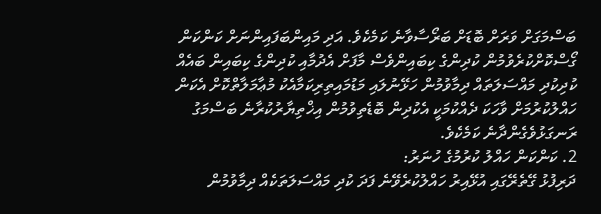ބަސްމަގަށް ވަރަށް ބޮޑަށް ބަރޯސާވާނެ ކަމެކެވެ. އަދި މައިންބަފައިންނަށް ކަންކަން ގޯސްކޮށްކުރެވުމުން ކުދިންގެ ކިބައިންވެސް މާފަށް އެދުމާއި ކުދިންގެ ކިބައިން ބައެއް ކުދިކުދި މައްސަލަތައް ދިމާވުމުން ހަޅޭނުލައި މަޑުމައިތިރިކަމާއެކު މުޢާމަލާތްކޮށް އެކަން ހައްލުކުރުމަށް ވާހަކަ ދެއްކުމަކީ އެކުދިން ބޮޑެތިވުމުން އިޚްތިޔާރުކުރާނެ ބަސްމަގު ރަނގަޅުވެގެންދާނެ ކަމެކެވެ.
2. ކަންކަން ހައްލު ކުރުމުގެ ހުނަރު:
ދަރިފުޅު ގޭތެރޭގައި އުޅޭއިރު ހައްލުކުރެވޭނެ ފަދަ ކުދި މައްސަލަތަކެއް ދިމާވުމުން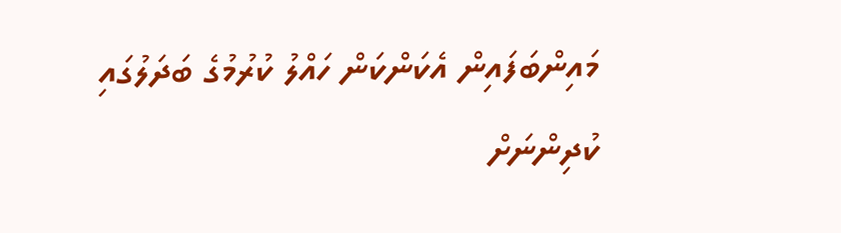މައިންބަފައިން އެކަންކަން ހައްލު ކުރުމުގެ ބަދަލުގައި ކުދިންނަށް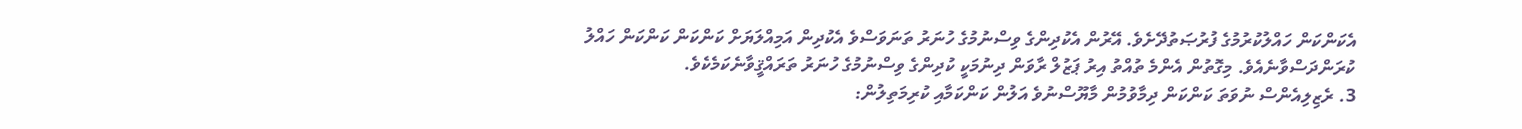އެކަންކަން ހައްލުކުރުމުގެ ފުރުޞަތުދޭށެވެ. އޭރުން އެކުދިންގެ ވިސްނުމުގެ ހުނަރު ތަނަވަސްވެ އެކުދިން އަމިއްލަޔަށް ކަންކަން ކަންކަން ހައްލު ކުރަންދަސްވާނެއެވެ. މިގޮތުން އެންމެ ތުއްތު އިރު ޕަޒުލް ރާވަން ދިނުމަކީ ކުދިންގެ ވިސްނުމުގެ ހުނަރު ތަރައްޤީވާނެކަމެކެވެ.
3. ރެޒިލިއެންސް ނުވަތަ ކަންކަން ދިމާވުމުން މާޔޫސްނުވެ އަލުން ކަންކަމާއި ކުރިމަތިލުން: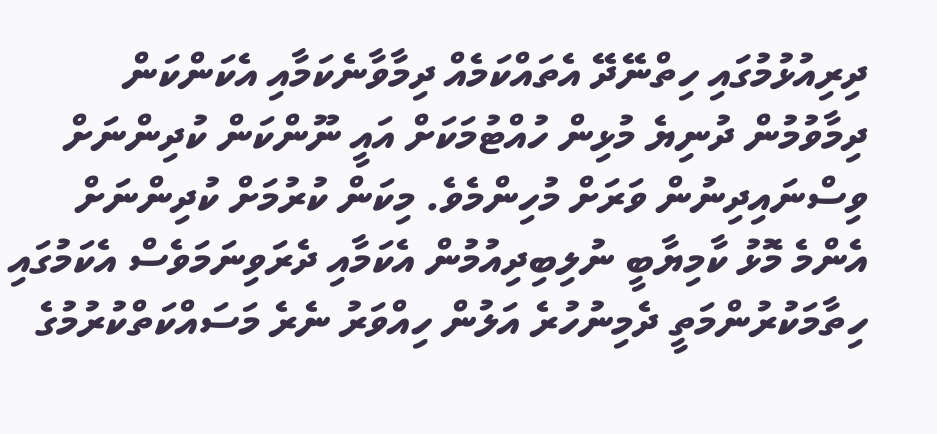ދިރިއުޅުމުގައި ހިތްނޭދޭ އެތައްކަމެއް ދިމާވާނެކަމާއި އެކަންކަން ދިމާވުމުން ދުނިޔެ މުޅިން ހުއްޓުމަކަށް އައީ ނޫންކަން ކުދިންނަށް ވިސްނައިދިނުން ވަރަށް މުހިންމެވެ. މިކަން ކުރުމަށް ކުދިންނަށް އެންމެ މޮޅު ކާމިޔާބީ ނުލިބިދިއުމުން އެކަމާއި ދެރަވިނަމަވެސް އެކަމުގައި ހިތާމަކުރުންމަތީ ދެމިނުހުރެ އަލުން ހިއްވަރު ނެރެ މަސައްކަތްކުރުމުގެ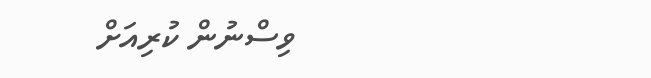ވިސްނުން ކުރިއަށް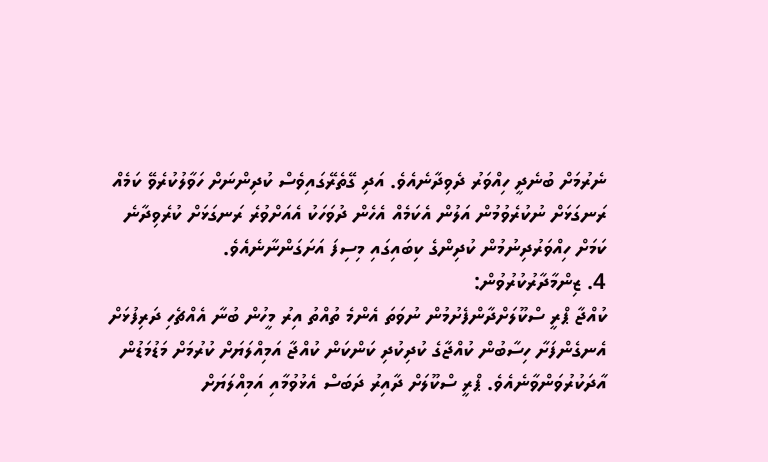ނެރުމަށް ބުނެދީ ހިއްވަރު ދެވިދާނެއެވެ. އަދި ގޭތެރޭގައިވެސް ކުދިންނަށް ހަވާލުކުރެވޭ ކަމެއް ރަނގަޅަށް ނުކުރެވުމުން އަލުން އެކަމެއް އެހެން ދުވަހަކު އެއަށްވުރެ ރަނގަޅަށް ކުރެވިދާނެ ކަމަށް ހިއްވަރުދިނުމުން ކުދިންގެ ކިބައިގައި މިސިފަ އަށަގަންނާނެއެވެ.
4. ޒިންމާދާރުކުރުވުން:
ކުއްޖާ ޕްރީ ސްކޫލަށްދާންފެށުމުން ނުވަތަ އެންމެ ތުއްތު އިރު މީހުން ބުނާ އެއްޗެހި ދަރިފުޅަށް އެނގެންފަށާ ހިސާބުން ކުއްޖާގެ ކުދިކުދި ކަންކަން ކުއްޖާ އަމިއްލަޔަށް ކުރުމަށް މަޑުމަޑުން އާދަކުރުވަންވާނެއެވެ. ޕްރީ ސްކޫލަށް ދާއިރު ދަބަސް އެޅުވުމާއި އަމިއްލަޔަށް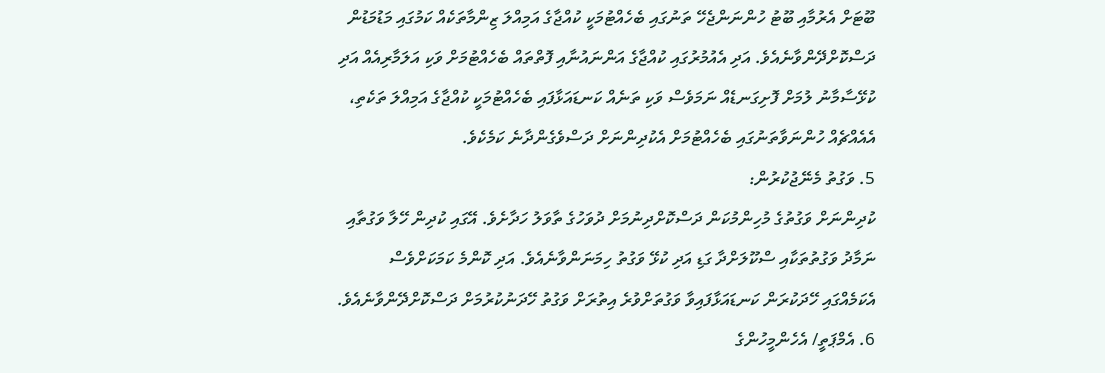ބޫޓަށް އެރުމާއި ބޫޓު ހުންނަންޖެހޭ ތަނުގައި ބެހެއްޓުމަކީ ކުއްޖާގެ އަމިއްލަ ޒިންމާތަކެއް ކަމުގައި މަޑުމަޑުން ދަސްކޮށްދޭންވާނެއެވެ. އަދި އެއުމުރުގައި ކުއްޖާގެ އަންނައުނާއި ފޮތްތައް ބެހެއްޓުމަށް ވަކި އަލަމާރިއެއް އަދި ކުޅޭސާމާނު ލުމަށް ފޮށިގަނޑެއް ނަމަވެސް ވަކި ތަނެއް ކަނޑައަޅާފައި ބެހެއްޓުމަކީ ކުއްޖާގެ އަމިއްލަ ތަކެތި، އެއެއްޗެއް ހުންނަވާތަނުގައި ބެހެއްޓުމަށް އެކުދިންނަށް ދަސްވެގެންދާނެ ކަމެކެވެ.
5. ވަގުތު މެނޭޖުކުރުން:
ކުދިންނަށް ވަގުތުގެ މުހިންމުކަން ދަސްކޮށްދިނުމަށް ދުވަހުގެ ތާވަލު ހަދާށެވެ. އޭގައި ކުދިން ހޭލާ ވަގުތާއި ނަމާދު ވަގުތުތަކާއި ސްކޫލަށްދާ ގަޑި އަދި ކުޅޭ ވަގުތު ހިމަނަންވާނެއެވެ. އަދި ކޮންމެ ކަމަކަށްވެސް އެކަމެއްގައި ހޭދަކުރަން ކަނޑައަޅާފައިވާ ވަގުތަށްވުރެ އިތުރަށް ވަގުތު ހޭދަނުކުރުމަށް ދަސްކޮށްދޭންވާނެއެވެ.
6. އެމްޕަތީ/ އެހެންމީހުންގެ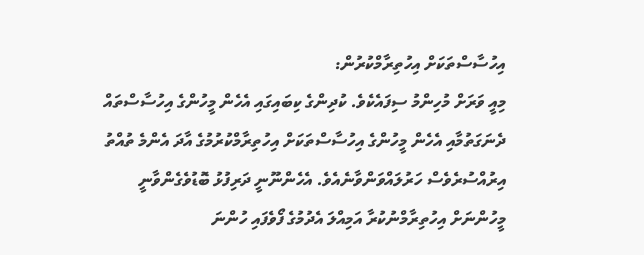އިހުސާސްތަކަށް އިހުތިރާމްކުރުން:
މިއީ ވަރަށް މުހިންމު ސިފައެކެވެ. ކުދިންގެ ކިބައިގައި އެހެން މީހުންގެ އިހުސާސްތައް ދެނަގަތުމާއި އެހެން މީހުންގެ އިހުސާސްތަކަށް އިހުތިރާމްކުރުމުގެ އާދަ އެންމެ ތުއްތު އިރުއްސުރެވެސް ހަރުލައްވަންވާނެއެވެ. އެހެންނޫނީ ދަރިފުޅު ބޮޑުވެގެންވާނީ މީހުންނަށް އިހުތިރާމްނުކުރާ އަމިއްލަ އެދުމުގެ ފޯވެފައި ހުންނަ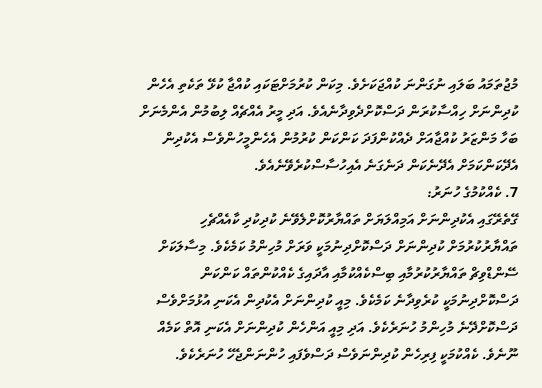މުޖުތަމައު ބަލައި ނުގަންނަ ކުއްޖަކަށެވެ. މިކަން ކުރުމަށްޓަކައި ކުއްޖާ ކުޅޭ ތަކެތި އެހެން ކުދިންނަށް ހިއްސާކުރަން ދަސްކޮށްދެވިދާނެއެވެ. އަދި މީރު އެއްޗެއް ލިބުމުން އެންމެނަށް ބަހާ މަންޒަރު ކުއްޖާއަށް ދެއްކުންފަދަ ކަންކަން ކުރުމުން އެހެންމީހުންވެސް އެކުދިން އެދޭކަންކަމަށް އެދޭނެކަން ދަނެގަނެ އެއިހުސާސްކުރެވޭނެއެވެ.
7. ކެއްކުމުގެ ހުނަރު:
ގޭތެރޭގައި އެކުދިންނަށް އަމިއްލަޔަށް ތައްޔާރުކޮށްލެވޭނެ ކުދިކުދި ކާއެއްޗެހި ތައްޔާރުކުރުމަށް ކުދިންނަށް ދަސްކޮށްދިނުމަކީ ވަރަށް މުހިންމު ކަމެކެވެ. މިސާލަކަށް ސޭންޑްވިޗް ތައްޔާރުކުރުމާއި ބިސްކެއްކުމާއި އާދައިގެ ކެއްކުންތައް ކަންކަން ދަސްކޮށްދިނުމަކީ ކުރެވިދާނެ ކަމެކެވެ. މިއީ ކުދިންނަށް އެކުދިން އެކަނި އުޅުމަށްވެސް ދަސްކޮށްދޭނެ މުހިންމު ހުނަރެކެވެ. އަދި މިއީ އަންހެން ކުދިންނަށް އެކަނި އޮތް ކަމެއް ނޫނެވެ. ކެއްކުމަކީ ފިރިހެން ކުދިންނަވެސް ދަސްވެފައި ހުންނަންޖެހޭ ހުނަރެކެވެ.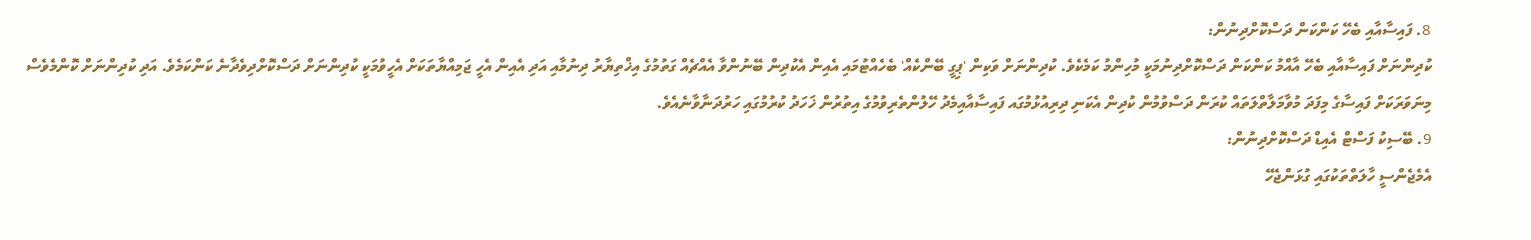8. ފައިސާއާއި ބެހޭ ކަންކަން ދަސްކޮށްދިނުން:
ކުދިންނަށް ފައިސާއާއި ބެހޭ އާއްމު ކަންކަން ދަސްކޮށްދިނުމަކީ މުހިންމު ކަމެކެވެ. ކުދިންނަށް ވަކިން 'ޕިގީ ބޭންކެއް' ބެހެއްޓުމައި އެއިން އެކުދިން ބޭނުންވާ އެއްޗެއް ގަތުމުގެ އިޚްތިޔާރު ދިނުމާއި އަދި އެއިން އެހީ ޖަމިއްޔާތަކަށް އެހީވުމަކީ ކުދިންނަށް ދަސްކޮށްދިވެދާނެ ކަންކަމެވެ. އަދި ކުދިންނަށް ކޮންމެވެސް މިނަވަރަކަށް ފައިސާގެ މިފަދަ މުވާމަލާތްލަތައް ކުރަން ދަސްވުމުން ކުދިން އެކަނި ދިރިއުޅުމުގައ ފައިސާއާއިމެދު ހޭލުންތެރިވުމުގެ އިތުރުން ޚަހަދު ކުރުމުގައި ހަރުދަނާވާނެއެވެ.
9. ބޭސިކު ފަސްޓް އެއިޑް ދަސްކޮށްދިނުން:
އެމެޖެންސީ ހާލަތްތަކުގައި ގުޅަންޖެހޭ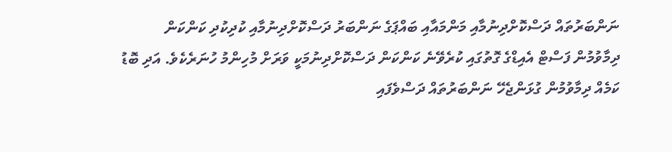ނަންބަރުތައް ދަސްކޮށްދިނުމާއި މަންމައާއި ބައްޕަގެ ނަންބަރު ދަސްކޮށްދިނުމާއި ކުދިކުދި ކަންކަން ދިމާވުމުން ފަސްޓް އެއިޑްގެ ގޮތުގައި ކުރެވޭނެ ކަންކަން ދަސްކޮށްދިނުމަކީ ވަރަށް މުހިންމު ހުނަރެކެވެ. އަދި ބޮޑު ކަމެއް ދިމާވުމުން ގުޅަންޖެހޭ ނަންބަރުތައް ދަސްވެފައި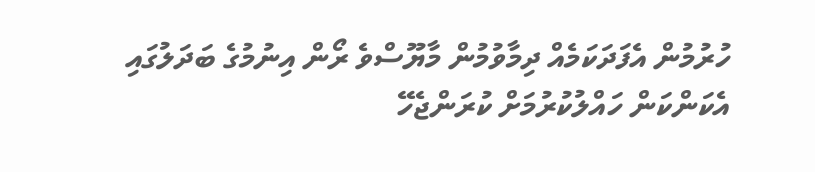ހުރުމުން އެފަދަކަމެއް ދިމާވުމުން މާޔޫސްވެ ރޯން އިނުމުގެ ބަދަލުގައި އެކަންކަން ހައްލުކުރުމަށް ކުރަންޖެހޭ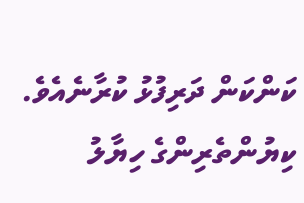ކަންކަން ދަރިފުޅު ކުރާނެއެވެ.
ކިޔުންތެރިންގެ ހިޔާލު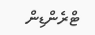ޓްރެންޑިން